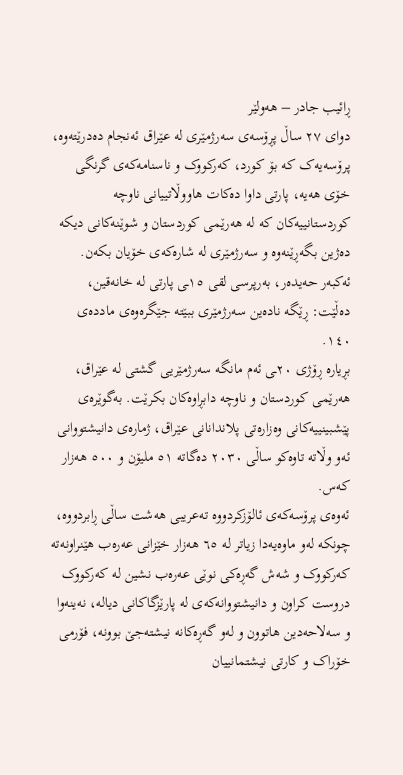ڕائیب جادر – هەولێر
دوای ٢٧ ساڵ پڕۆسەی سەرژمێری لە عێراق ئەنجام دەدرێتەوە، پرۆسەیەک کە بۆ کورد، کەرکووک و ناسنامەکەی گرنگی خۆی ھەیە، پارتی داوا دەکات ھاووڵاتییانی ناوچە کوردستانییەکان کە لە ھەرێمی کوردستان و شوێنەکانی دیکە دەژین بگەڕێنەوە و سەرژمێری لە شارەکەی خۆیان بکەن. ئەکبەر حەیدەر، بەرپرسی لقی ١٥ـی پارتی لە خانەقین، دەڵێت: ڕێگە نادەین سەرژمێری ببێتە جێگرەوەی ماددەی ١٤٠.
بڕیارە ڕۆژی ٢٠ـی ئەم مانگە سەرژمێریی گشتی لە عێراق، ھەرێمی کوردستان و ناوچە دابڕاوەکان بکرێت. بەگوێرەی پێشبینییەکانی وەزارەتی پلاندانانی عێراق، ژمارەی دانیشتووانی ئەو وڵاتە تاوەکو ساڵی ٢٠٣٠ دەگاتە ٥١ ملیۆن و ٥٠٠ ھەزار کەس.
ئەوەی پرۆسەکەی ئالۆزکردووە تەعریبی ھەشت ساڵی ڕابردووە، چونکە لەو ماوەیەدا زیاتر لە ٦٥ ھەزار خێزانی عەرەب ھێنراونەتە کەرکووک و شەش گەڕەکی نوێی عەرەب نشین لە کەرکووک دروست کراون و دانیشتووانەکەی لە پارێزگاکانی دیالە، نەینەوا و سەلاحەدین ھاتوون و لەو گەڕەکانە نیشتەجێ بوونە، فۆرمی خۆراک و کارتی نیشتمانییان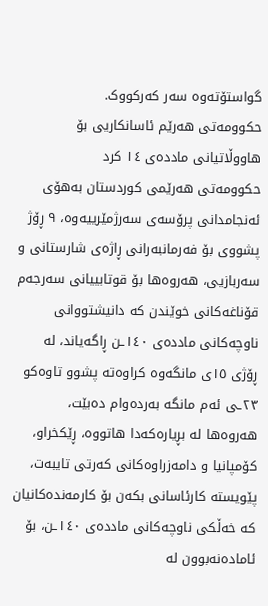گواستۆتەوە سەر کەرکووک.
حکوومەتی ھەرێم ئاسانکاریی بۆ هاووڵاتیانی ماددەی ١٤ کرد
حکوومەتی ھەرێمی کوردستان بەھۆی ئەنجامدانی پرۆسەی سەرژمێرییەوە، ٩ ڕۆژ پشووی بۆ فەرمانبەرانی ڕاژەی شارستانی و سەربازیی، ھەروەھا بۆ قوتابییانی سەرجەم قۆناغەکانی خوێندن کە دانیشتووانی ناوچەکانی ماددەی ١٤٠ـن ڕاگەیاند، لە ڕۆژی ١٥ی مانگەوە کراوەتە پشوو تاوەکو ٢٣ـی ئەم مانگە بەردەوام دەبێت، ھەروەھا لە بڕیارەکەدا ھاتووە، ڕێکخراو، کۆمپانیا و دامەزراوەکانی کەرتی تایبەت، پێویستە کارئاسانی بکەن بۆ کارمەندەکانیان کە خەڵکی ناوچەکانی ماددەی ١٤٠ـن، بۆ ئامادەنەبوون لە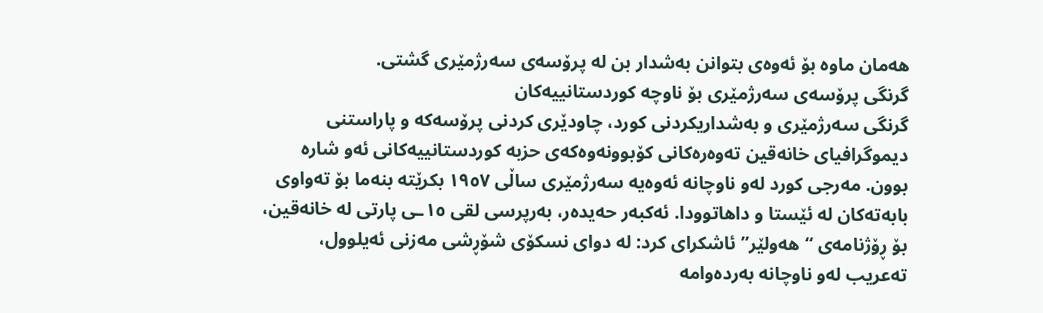ھەمان ماوە بۆ ئەوەی بتوانن بەشدار بن لە پرۆسەی سەرژمێری گشتی.
گرنگی پرۆسەی سەرژمێری بۆ ناوچە کوردستانییەکان
گرنگی سەرژمێری و بەشداریکردنی کورد، چاودێری کردنی پرۆسەکە و پاراستنی دیموگرافیای خانەقین تەوەرەکانی کۆبوونەوەکەی حزبە کوردستانییەکانی ئەو شارە بوون. مەرجی کورد لەو ناوچانە ئەوەیە سەرژمێری ساڵی ١٩٥٧ بکرێتە بنەما بۆ تەواوی بابەتەکان لە ئێستا و داھاتوودا. ئەکبەر حەیدەر، بەرپرسی لقی ١٥ـی پارتی لە خانەقین، بۆ ڕۆژنامەی “ھەولێر” ئاشکرای کرد: لە دوای نسکۆی شۆڕشی مەزنی ئەیلوول، تەعریب لەو ناوچانە بەردەوامە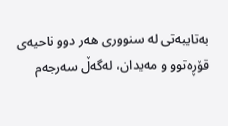بەتایبەتی لە سنووری ھەر دوو ناحیەی قۆڕەتوو و مەیدان، لەگەڵ سەرجەم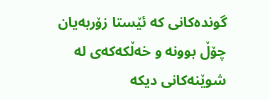گوندەکانی کە ئێستا زۆربەیان چۆڵ بوونە و خەڵکەکەی لە شوێنەکانی دیکە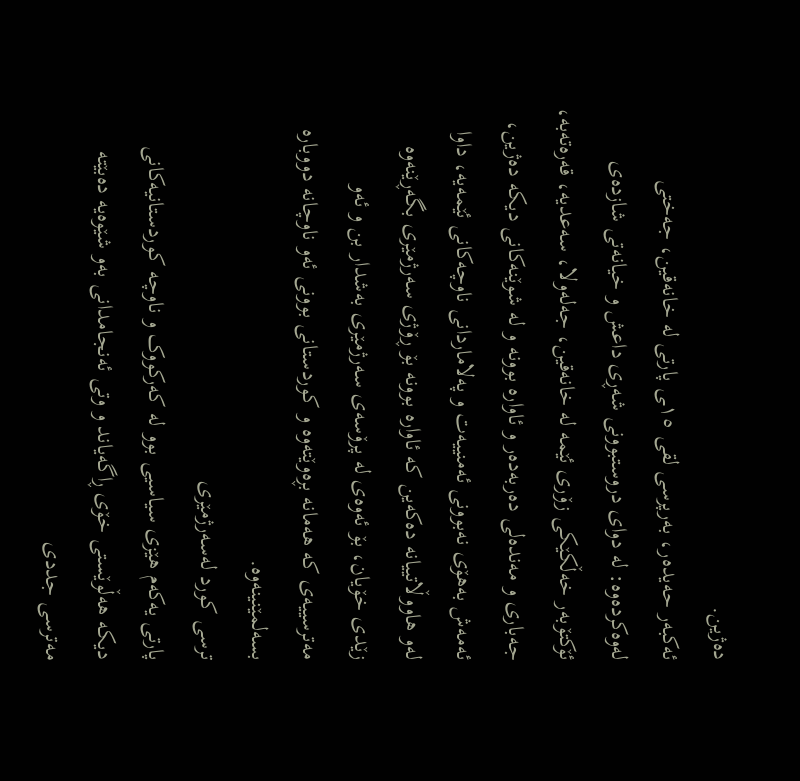دەژین.
ئەکبەر حەیدەر، بەرپرسی لقی ١٥ـی پارتی لە خانەقین، جەختی لەوەکردەوە: لە دوای دروستبوونی شەڕی داعش و خیانەتی شازدەی ئۆکتۆبەر خەڵکێکی زۆری ئێمە لە خانەقین، جەلەولا، سەعدیە، قەرەتەبە، جەباری و مەندەلی دەربەدەر و ئاوارە بوونە و لە شوێنەکانی دیکە دەژین، ئەمەش بەھۆی نەبوونی ئەمنییەت و پەلاماردانی ناوچەکانی ئێمەیە، داوا لەو ھاووڵاتییانە دەکەین کە ئاوارە بوونە بۆ ڕۆژی سەرژمێری بگەڕێنەوە زێدی خۆیان، بۆ ئەوەی لە پرۆسەی سەرژمێری بەشدار بن و ئەو مەترسییەی کە ھەمانە بڕەوێتەوە و کوردستانی بوونی ئەو ناوچانە دووبارە بسەلمێنینەوە.
ترسی کورد لەسەرژمێری
پارتی یەکەم ھێزی سیاسیی بوو لە کەرکووک و ناوچە کوردستانیەکانی دیکە ھەڵوێستی خۆی ڕاگەیاند و وتی ئەنجامدانی بەو شێوەیە دەبێتە مەترسی جددی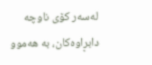لەسەر کۆی ناوچە دابڕاوەکان، بە ھەموو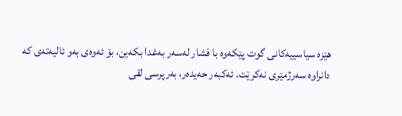ھێزە سیاسییەکانی گوت پێکەوە با فشار لەسەر بەغدا بکەین، بۆ ئەوەی بەو ئالیەتەی کە دانراوە سەرژمێری نەکرێت. ئەکبەر حەیدەر، بەرپرسی لقی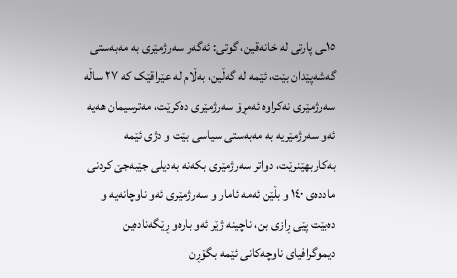١٥ـی پارتی لە خانەقین، گوتی: ئەگەر سەرژمێری بە مەبەستی گەشەپێدان بێت، ئێمە لە گەڵین، بەڵام لە عێراقێک کە ٢٧ ساڵە سەرژمێری نەکراوە ئەمڕۆ سەرژمێری دەکرێت، مەترسیمان ھەیە ئەو سەرژمێریە بە مەبەستی سیاسی بێت و دژی ئێمە بەکاربھێنرێت، دواتر سەرژمێری بکەنە بەدیلی جێبەجێ کردنی ماددەی ١٤٠ و بڵێن ئەمە ئامار و سەرژمێری ئەو ناوچانەیە و دەبێت پێی ڕازی بن، ناچینە ژێر ئەو بارەو ڕێگەنادەین دیموگرافیای ناوچەکانی ئێمە بگۆڕن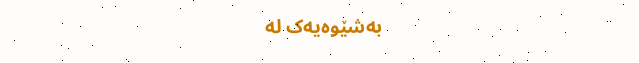بەشێوەیەک لە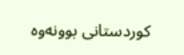کوردستانی بوونەوە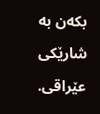بکەن بە شارێکی عێراقی.